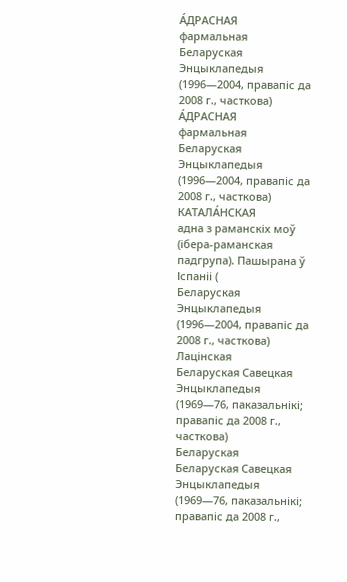А́ДРАСНАЯ
фармальная
Беларуская Энцыклапедыя (1996—2004, правапіс да 2008 г., часткова)
А́ДРАСНАЯ
фармальная
Беларуская Энцыклапедыя (1996—2004, правапіс да 2008 г., часткова)
КАТАЛА́НСКАЯ
адна з раманскіх моў (ібера-раманская падгрупа). Пашырана ў Іспаніі (
Беларуская Энцыклапедыя (1996—2004, правапіс да 2008 г., часткова)
Лацінская
Беларуская Савецкая Энцыклапедыя (1969—76, паказальнікі; правапіс да 2008 г., часткова)
Беларуская
Беларуская Савецкая Энцыклапедыя (1969—76, паказальнікі; правапіс да 2008 г.,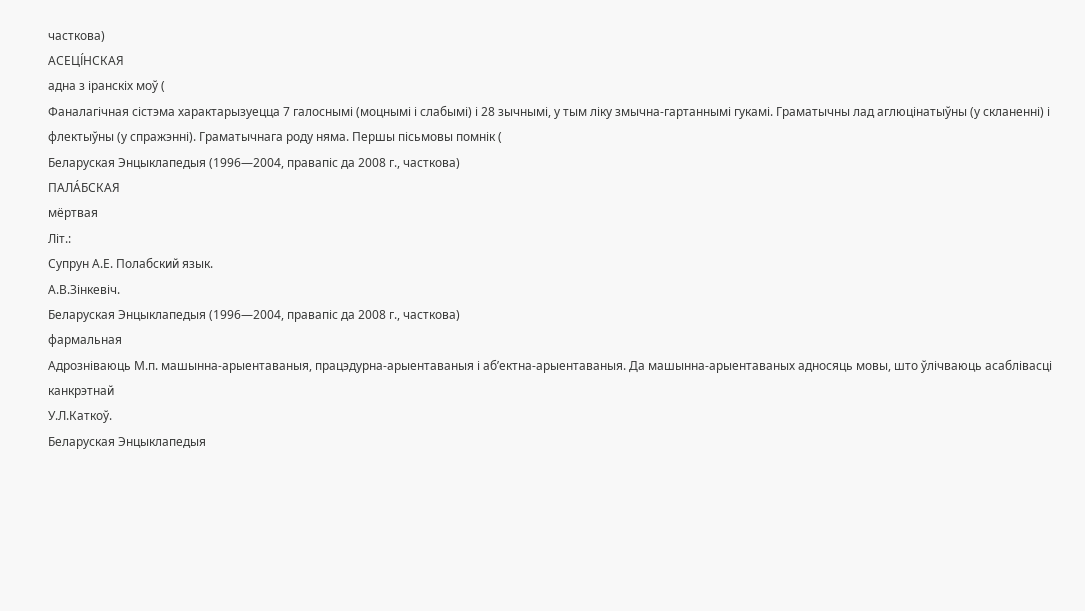часткова)
АСЕЦІ́НСКАЯ
адна з іранскіх моў (
Фаналагічная сістэма характарызуецца 7 галоснымі (моцнымі і слабымі) і 28 зычнымі, у тым ліку змычна-гартаннымі гукамі. Граматычны лад аглюцінатыўны (у скланенні) і флектыўны (у спражэнні). Граматычнага роду няма. Першы пісьмовы помнік (
Беларуская Энцыклапедыя (1996—2004, правапіс да 2008 г., часткова)
ПАЛА́БСКАЯ
мёртвая
Літ.:
Супрун А.Е. Полабский язык.
А.В.Зінкевіч.
Беларуская Энцыклапедыя (1996—2004, правапіс да 2008 г., часткова)
фармальная
Адрозніваюць М.п. машынна-арыентаваныя, працэдурна-арыентаваныя і аб’ектна-арыентаваныя. Да машынна-арыентаваных адносяць мовы, што ўлічваюць асаблівасці канкрэтнай
У.Л.Каткоў.
Беларуская Энцыклапедыя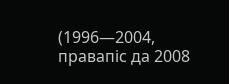(1996—2004, правапіс да 2008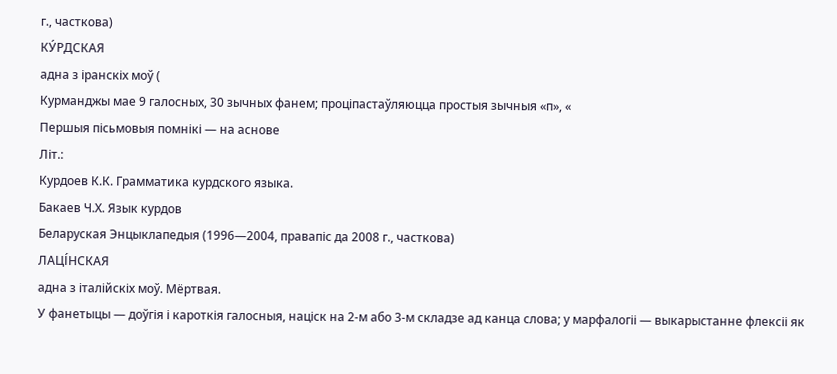г., часткова)
КУ́РДСКАЯ
адна з іранскіх моў (
Курманджы мае 9 галосных, 30 зычных фанем; проціпастаўляюцца простыя зычныя «п», «
Першыя пісьмовыя помнікі — на аснове
Літ.:
Курдоев К.К. Грамматика курдского языка.
Бакаев Ч.Х. Язык курдов
Беларуская Энцыклапедыя (1996—2004, правапіс да 2008 г., часткова)
ЛАЦІ́НСКАЯ
адна з італійскіх моў. Мёртвая.
У фанетыцы — доўгія і кароткія галосныя, націск на 2-м або 3-м складзе ад канца слова; у марфалогіі — выкарыстанне флексіі як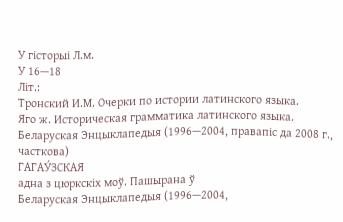У гісторыі Л.м.
У 16—18
Літ.:
Тронский И.М. Очерки по истории латинского языка.
Яго ж. Историческая грамматика латинского языка.
Беларуская Энцыклапедыя (1996—2004, правапіс да 2008 г., часткова)
ГАГАУ́ЗСКАЯ
адна з цюркскіх моў. Пашырана ў
Беларуская Энцыклапедыя (1996—2004,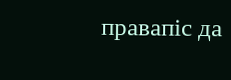правапіс да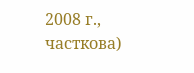2008 г., часткова)